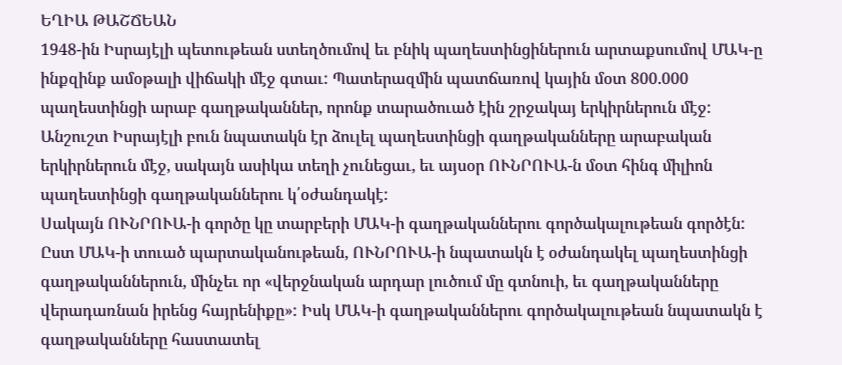ԵՂԻԱ ԹԱՇՃԵԱՆ
1948-ին Իսրայէլի պետութեան ստեղծումով եւ բնիկ պաղեստինցիներուն արտաքսումով ՄԱԿ-ը ինքզինք ամօթալի վիճակի մէջ գտաւ: Պատերազմին պատճառով կային մօտ 800.000 պաղեստինցի արաբ գաղթականներ, որոնք տարածուած էին շրջակայ երկիրներուն մէջ: Անշուշտ Իսրայէլի բուն նպատակն էր ձուլել պաղեստինցի գաղթականները արաբական երկիրներուն մէջ, սակայն ասիկա տեղի չունեցաւ, եւ այսօր ՈՒՆՐՈՒԱ-ն մօտ հինգ միլիոն պաղեստինցի գաղթականներու կ՛օժանդակէ:
Սակայն ՈՒՆՐՈՒԱ-ի գործը կը տարբերի ՄԱԿ-ի գաղթականներու գործակալութեան գործէն: Ըստ ՄԱԿ-ի տուած պարտականութեան, ՈՒՆՐՈՒԱ-ի նպատակն է օժանդակել պաղեստինցի գաղթականներուն, մինչեւ որ «վերջնական արդար լուծում մը գտնուի, եւ գաղթականները վերադառնան իրենց հայրենիքը»: Իսկ ՄԱԿ-ի գաղթականներու գործակալութեան նպատակն է գաղթականները հաստատել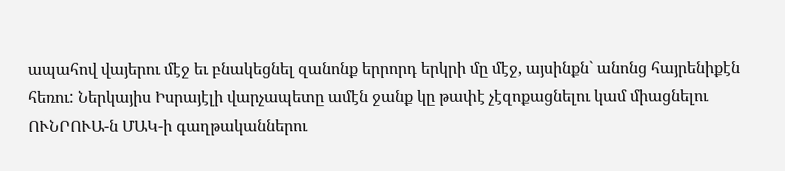ապահով վայերու մէջ եւ բնակեցնել զանոնք երրորդ երկրի մը մէջ, այսինքն` անոնց հայրենիքէն հեռու: Ներկայիս Իսրայէլի վարչապետը ամէն ջանք կը թափէ չէզոքացնելու կամ միացնելու ՈՒՆՐՈՒԱ-ն ՄԱԿ-ի գաղթականներու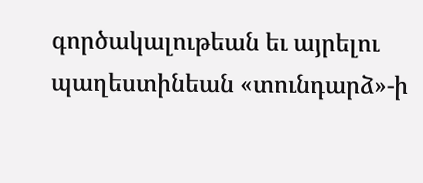գործակալութեան եւ այրելու պաղեստինեան «տունդարձ»-ի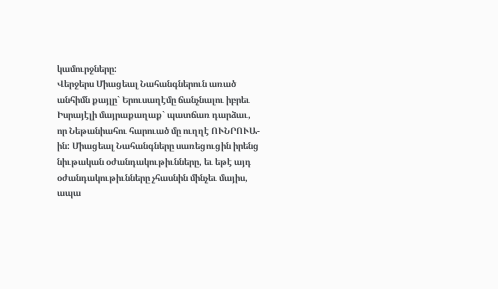կամուրջները:
Վերջերս Միացեալ Նահանգներուն առած անհիմն քայլը` Երուսաղէմը ճանչնալու իբրեւ Իսրայէլի մայրաքաղաք` պատճառ դարձաւ, որ Նեթանիահու հարուած մը ուղղէ ՈՒՆՐՈՒԱ-ին: Միացեալ Նահանգները սառեցուցին իրենց նիւթական օժանդակութիւնները, եւ եթէ այդ օժանդակութիւնները չհասնին մինչեւ մայիս, ապա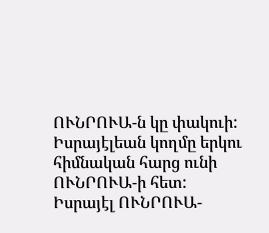ՈՒՆՐՈՒԱ-ն կը փակուի:
Իսրայէլեան կողմը երկու հիմնական հարց ունի ՈՒՆՐՈՒԱ-ի հետ: Իսրայէլ ՈՒՆՐՈՒԱ-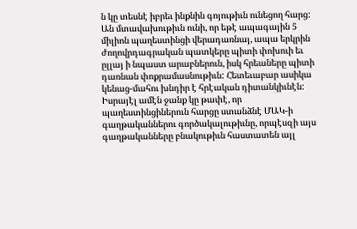ն կը տեսնէ իբրեւ ինքնին գոյութիւն ունեցող հարց: Ան մտավախութիւն ունի, որ եթէ ապագային 5 միլիոն պաղեստինցի վերադառնայ, ապա երկրին ժողովրդագրական պատկերը պիտի փոխուի եւ ըլլայ ի նպաստ արաբներուն, իսկ հրեաները պիտի դառնան փոքրամասնութիւն: Հետեւաբար ասիկա կենաց-մահու խնդիր է հրէական դիտանկիւնէն: Իսրայէլ ամէն ջանք կը թափէ, որ պաղեստինցիներուն հարցը ստանձնէ ՄԱԿ-ի գաղթականներու գործակալութիւնը, որպէսզի այս գաղթականները բնակութիւն հաստատեն այլ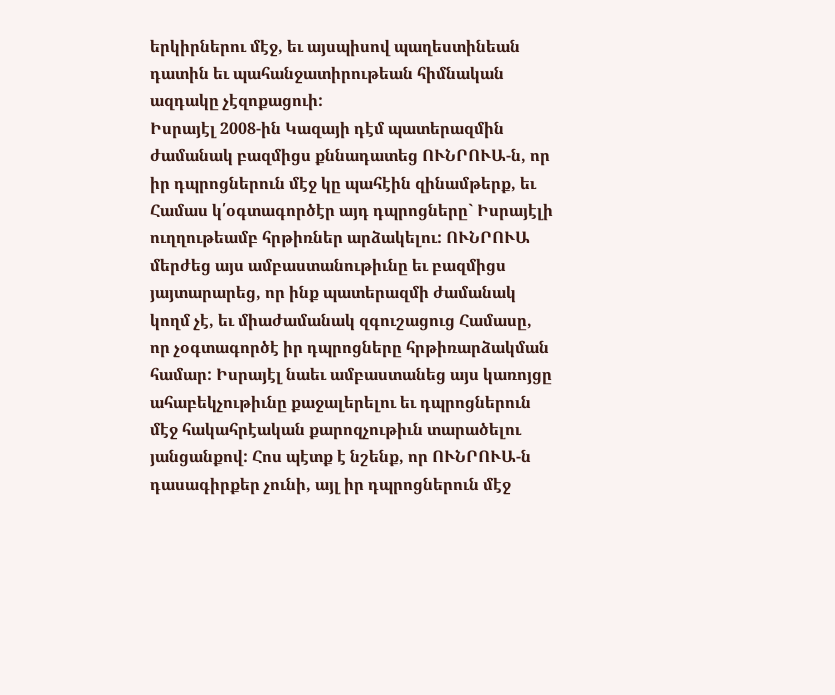երկիրներու մէջ, եւ այսպիսով պաղեստինեան դատին եւ պահանջատիրութեան հիմնական ազդակը չէզոքացուի:
Իսրայէլ 2008-ին Կազայի դէմ պատերազմին ժամանակ բազմիցս քննադատեց ՈՒՆՐՈՒԱ-ն, որ իր դպրոցներուն մէջ կը պահէին զինամթերք, եւ Համաս կ՛օգտագործէր այդ դպրոցները` Իսրայէլի ուղղութեամբ հրթիռներ արձակելու: ՈՒՆՐՈՒԱ մերժեց այս ամբաստանութիւնը եւ բազմիցս յայտարարեց, որ ինք պատերազմի ժամանակ կողմ չէ, եւ միաժամանակ զգուշացուց Համասը, որ չօգտագործէ իր դպրոցները հրթիռարձակման համար: Իսրայէլ նաեւ ամբաստանեց այս կառոյցը ահաբեկչութիւնը քաջալերելու եւ դպրոցներուն մէջ հակահրէական քարոզչութիւն տարածելու յանցանքով: Հոս պէտք է նշենք, որ ՈՒՆՐՈՒԱ-ն դասագիրքեր չունի, այլ իր դպրոցներուն մէջ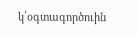կ՛օգտագործուին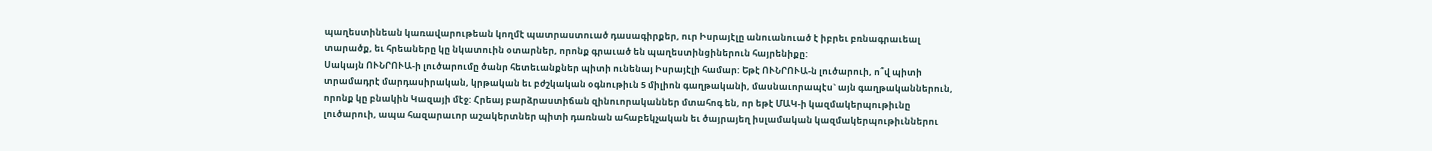պաղեստինեան կառավարութեան կողմէ պատրաստուած դասագիրքեր, ուր Իսրայէլը անուանուած է իբրեւ բռնագրաւեալ տարածք, եւ հրեաները կը նկատուին օտարներ, որոնք գրաւած են պաղեստինցիներուն հայրենիքը:
Սակայն ՈՒՆՐՈՒԱ-ի լուծարումը ծանր հետեւանքներ պիտի ունենայ Իսրայէլի համար: Եթէ ՈՒՆՐՈՒԱ-ն լուծարուի, ո՞վ պիտի տրամադրէ մարդասիրական, կրթական եւ բժշկական օգնութիւն 5 միլիոն գաղթականի, մասնաւորապէս` այն գաղթականներուն, որոնք կը բնակին Կազայի մէջ: Հրեայ բարձրաստիճան զինուորականներ մտահոգ են, որ եթէ ՄԱԿ-ի կազմակերպութիւնը լուծարուի, ապա հազարաւոր աշակերտներ պիտի դառնան ահաբեկչական եւ ծայրայեղ իսլամական կազմակերպութիւններու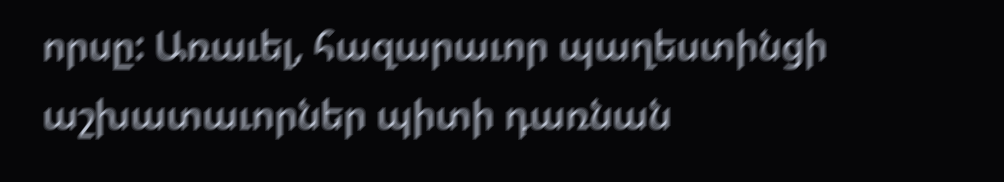որսը: Առաւել, հազարաւոր պաղեստինցի աշխատաւորներ պիտի դառնան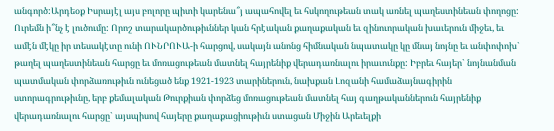անգործ:Արդեօք Իսրայէլ այս բոլորը պիտի կարենա՞յ ապահովել եւ հսկողութեան տակ առնել պաղեստինեան փողոցը:
Ուրեմն ի՞նչ է լուծումը: Որոշ տարակարծութիւններ կան հրէական քաղաքական եւ զինուորական խաւերուն միջեւ, եւ ամէն մէկը իր տեսակէտը ունի ՈՒՆՐՈՒԱ-ի հարցով, սակայն անոնց հիմնական նպատակը կը մնայ նոյնը եւ անփոփոխ` թաղել պաղեստինեան հարցը եւ մոռացութեան մատնել հայրենիք վերադառնալու իրաւունքը: Իբրեւ հայեր` նոյնանման պատմական փորձառութիւն ունեցած ենք 1921-1923 տարիներուն, նախքան Լոզանի համաձայնագիրին ստորագրութիւնը, երբ քեմալական Թուրքիան փորձեց մոռացութեան մատնել հայ գաղթականներուն հայրենիք վերադառնալու հարցը` այսպիսով հայերը քաղաքացիութիւն ստացան Միջին Արեւելքի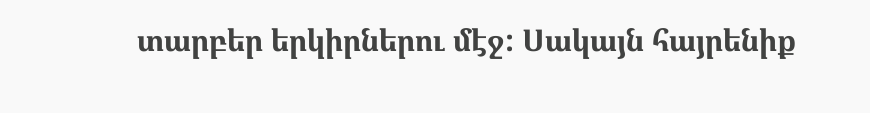տարբեր երկիրներու մէջ: Սակայն հայրենիք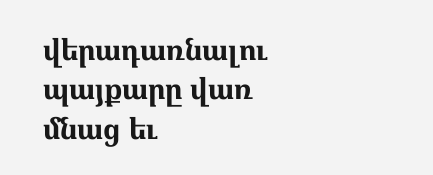վերադառնալու պայքարը վառ մնաց եւ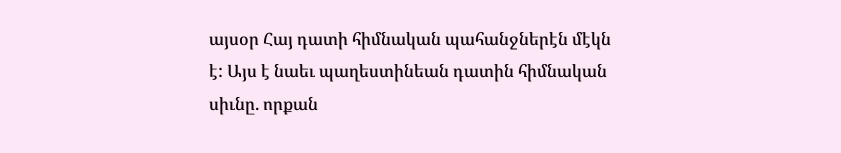այսօր Հայ դատի հիմնական պահանջներէն մէկն է: Այս է նաեւ պաղեստինեան դատին հիմնական սիւնը. որքան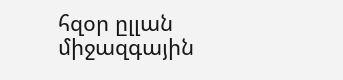հզօր ըլլան միջազգային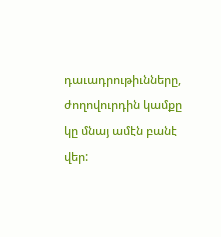դաւադրութիւնները, ժողովուրդին կամքը կը մնայ ամէն բանէ վեր: